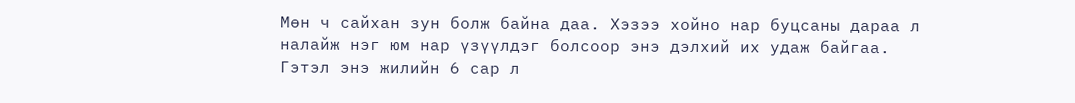Мөн ч сайхан зун болж байна даа. Хэзээ хойно нар буцсаны дараа л налайж нэг юм нар үзүүлдэг болсоор энэ дэлхий их удаж байгаа. Гэтэл энэ жилийн 6 сар л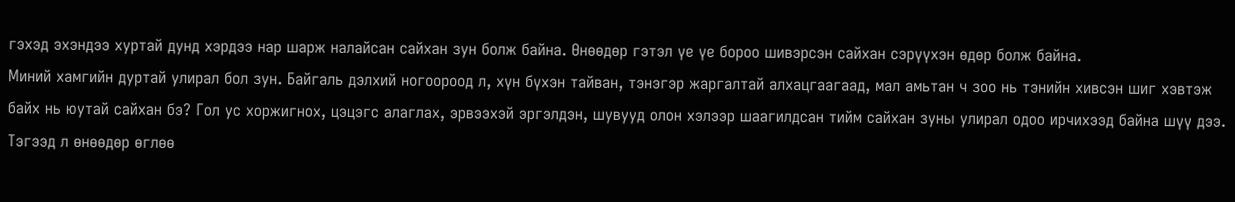гэхэд эхэндээ хуртай дунд хэрдээ нар шарж налайсан сайхан зун болж байна. Өнөөдөр гэтэл үе үе бороо шивэрсэн сайхан сэрүүхэн өдөр болж байна.
Миний хамгийн дуртай улирал бол зун. Байгаль дэлхий ногоороод л, хүн бүхэн тайван, тэнэгэр жаргалтай алхацгаагаад, мал амьтан ч зоо нь тэнийн хивсэн шиг хэвтэж байх нь юутай сайхан бэ? Гол ус хоржигнох, цэцэгс алаглах, эрвээхэй эргэлдэн, шувууд олон хэлээр шаагилдсан тийм сайхан зуны улирал одоо ирчихээд байна шүү дээ.
Тэгээд л өнөөдөр өглөө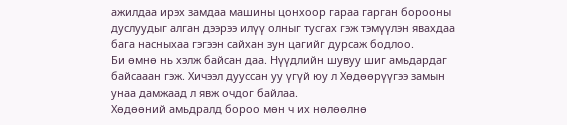ажилдаа ирэх замдаа машины цонхоор гараа гарган борооны дуслуудыг алган дээрээ илүү олныг тусгах гэж тэмүүлэн явахдаа бага насныхаа гэгээн сайхан зун цагийг дурсаж бодлоо.
Би өмнө нь хэлж байсан даа. Нүүдлийн шувуу шиг амьдардаг байсааан гэж. Хичээл дууссан уу үгүй юу л Хөдөөрүүгээ замын унаа дамжаад л явж очдог байлаа.
Хөдөөний амьдралд бороо мөн ч их нөлөөлнө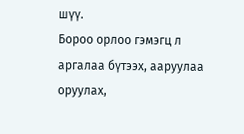шүү.
Бороо орлоо гэмэгц л аргалаа бүтээх, ааруулаа оруулах,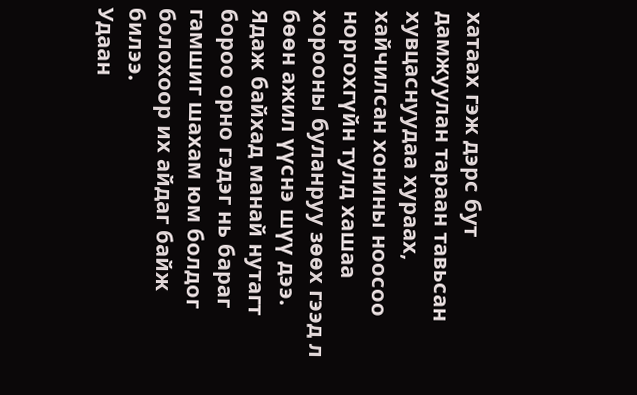хатаах гэж дэрс бут дамжуулан тараан тавьсан хувцаснуудаа хураах, хайчилсан хонины ноосоо норгохгүйн тулд хашаа хорооны буланруу зөөх гээд л бөөн ажил үүснэ шүү дээ.
Ядаж байхад манай нутагт бороо орно гэдэг нь бараг гамшиг шахам юм болдог болохоор их айдаг байж билээ.
Удаан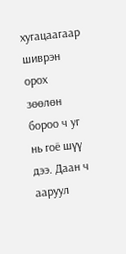хугацаагаар шиврэн орох зөөлөн бороо ч уг нь гоё шүү дээ. Даан ч ааруул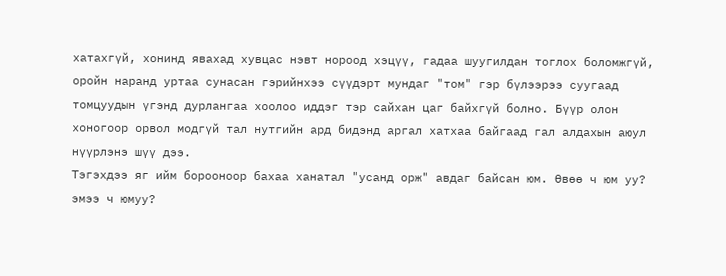хатахгүй, хонинд явахад хувцас нэвт нороод хэцүү, гадаа шуугилдан тоглох боломжгүй, оройн наранд уртаа сунасан гэрийнхээ сүүдэрт мундаг "том" гэр бүлээрээ суугаад томцуудын үгэнд дурлангаа хоолоо иддэг тэр сайхан цаг байхгүй болно. Бүүр олон хоногоор орвол модгүй тал нутгийн ард бидэнд аргал хатхаа байгаад гал алдахын аюул нүүрлэнэ шүү дээ.
Тэгэхдээ яг ийм борооноор бахаа ханатал "усанд орж" авдаг байсан юм. Өвөө ч юм уу? эмээ ч юмуу?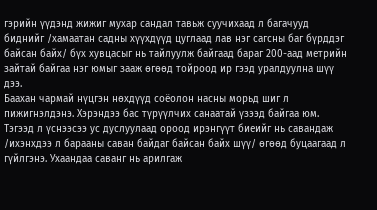гэрийн үүдэнд жижиг мухар сандал тавьж суучихаад л багачууд биднийг /хамаатан садны хүүхдүүд цуглаад лав нэг сагсны баг бүрддэг байсан байх/ бүх хувцасыг нь тайлуулж байгаад бараг 200-аад метрийн зайтай байгаа нэг юмыг зааж өгөөд тойроод ир гээд уралдуулна шүү дээ.
Баахан чармай нүцгэн нөхдүүд соёолон насны морьд шиг л пижигнэлдэнэ. Хэрэндээ бас түрүүлчих санаатай үзээд байгаа юм. Тэгээд л үснээсээ ус дуслуулаад ороод ирэнгүүт биеийг нь савандаж /ихэнхдээ л барааны саван байдаг байсан байх шүү/ өгөөд буцаагаад л гүйлгэнэ. Ухаандаа саванг нь арилгаж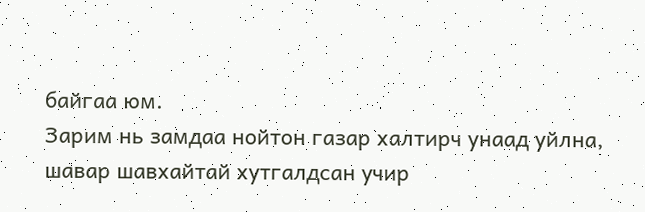байгаа юм.
Зарим нь замдаа нойтон газар халтирч унаад уйлна, шавар шавхайтай хутгалдсан учир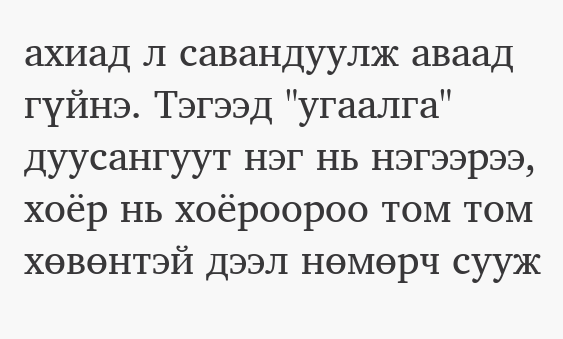ахиад л савандуулж аваад гүйнэ. Тэгээд "угаалга" дуусангуут нэг нь нэгээрээ, хоёр нь хоёроороо том том хөвөнтэй дээл нөмөрч сууж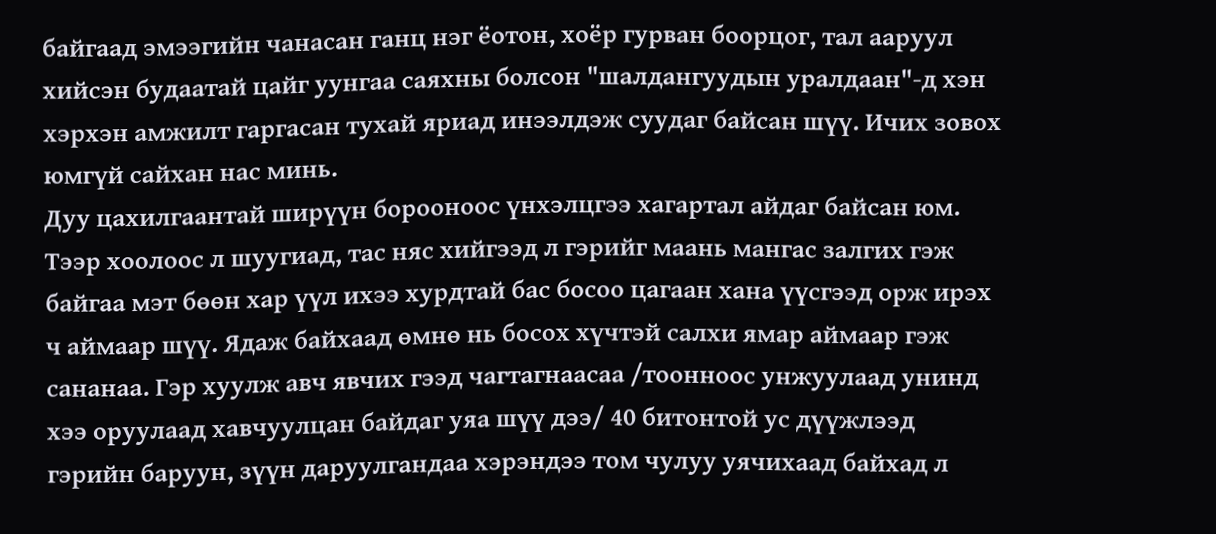байгаад эмээгийн чанасан ганц нэг ёотон, хоёр гурван боорцог, тал ааруул хийсэн будаатай цайг уунгаа саяхны болсон "шалдангуудын уралдаан"-д хэн хэрхэн амжилт гаргасан тухай яриад инээлдэж суудаг байсан шүү. Ичих зовох юмгүй сайхан нас минь.
Дуу цахилгаантай ширүүн борооноос үнхэлцгээ хагартал айдаг байсан юм. Тээр хоолоос л шуугиад, тас няс хийгээд л гэрийг маань мангас залгих гэж байгаа мэт бөөн хар үүл ихээ хурдтай бас босоо цагаан хана үүсгээд орж ирэх ч аймаар шүү. Ядаж байхаад өмнө нь босох хүчтэй салхи ямар аймаар гэж сананаа. Гэр хуулж авч явчих гээд чагтагнаасаа /тоонноос унжуулаад унинд хээ оруулаад хавчуулцан байдаг уяа шүү дээ/ 40 битонтой ус дүүжлээд гэрийн баруун, зүүн даруулгандаа хэрэндээ том чулуу уячихаад байхад л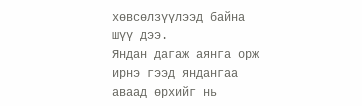хөвсөлзүүлээд байна шүү дээ.
Яндан дагаж аянга орж ирнэ гээд яндангаа аваад өрхийг нь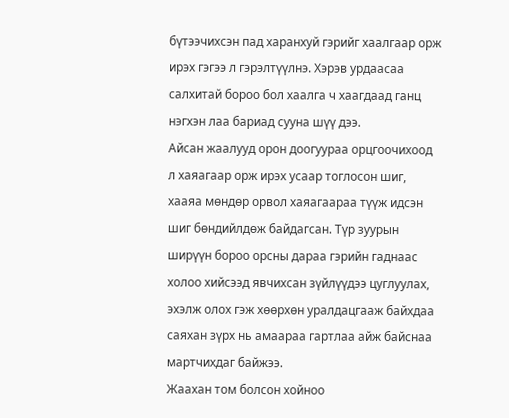бүтээчихсэн пад харанхуй гэрийг хаалгаар орж ирэх гэгээ л гэрэлтүүлнэ. Хэрэв урдаасаа салхитай бороо бол хаалга ч хаагдаад ганц нэгхэн лаа бариад сууна шүү дээ.
Айсан жаалууд орон доогуураа орцгоочихоод л хаяагаар орж ирэх усаар тоглосон шиг, хааяа мөндөр орвол хаяагаараа түүж идсэн шиг бөндийлдөж байдагсан. Түр зуурын ширүүн бороо орсны дараа гэрийн гаднаас холоо хийсээд явчихсан зүйлүүдээ цуглуулах, эхэлж олох гэж хөөрхөн уралдацгааж байхдаа саяхан зүрх нь амаараа гартлаа айж байснаа мартчихдаг байжээ.
Жаахан том болсон хойноо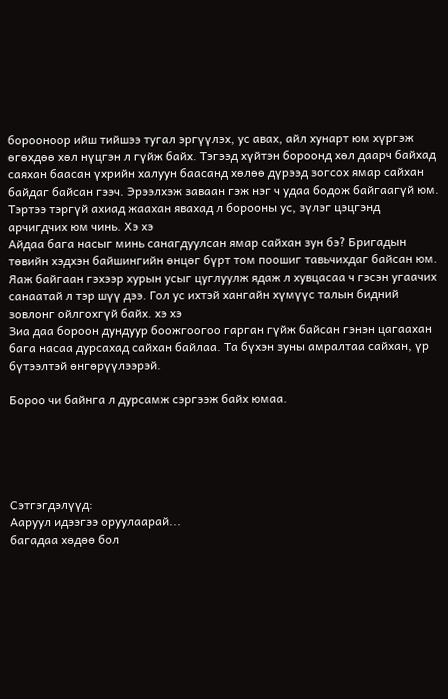борооноор ийш тийшээ тугал эргүүлэх, ус авах, айл хунарт юм хүргэж өгөхдөө хөл нүцгэн л гүйж байх. Тэгээд хүйтэн бороонд хөл даарч байхад саяхан баасан үхрийн халуун баасанд хөлөө дүрээд зогсох ямар сайхан байдаг байсан гээч. Эрээлхэж заваан гэж нэг ч удаа бодож байгаагүй юм. Тэртээ тэргүй ахиад жаахан явахад л борооны ус, зүлэг цэцгэнд арчигдчих юм чинь. Хэ хэ
Айдаа бага насыг минь санагдуулсан ямар сайхан зун бэ? Бригадын төвийн хэдхэн байшингийн өнцөг бүрт том поошиг тавьчихдаг байсан юм. Яаж байгаан гэхээр хурын усыг цуглуулж ядаж л хувцасаа ч гэсэн угаачих санаатай л тэр шүү дээ. Гол ус ихтэй хангайн хүмүүс талын бидний зовлонг ойлгохгүй байх. хэ хэ
Зиа даа бороон дундуур боожгоогоо гарган гүйж байсан гэнэн цагаахан бага насаа дурсахад сайхан байлаа. Та бүхэн зуны амралтаа сайхан, үр бүтээлтэй өнгөрүүлээрэй.

Бороо чи байнга л дурсамж сэргээж байх юмаа.





Сэтгэгдэлүүд:
Ааруул идээгээ оруулаарай...
багадаа хөдөө бол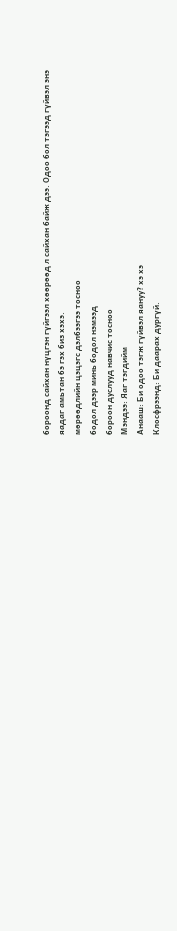бороонд сайхан нүцгэн гүйгээл хөөрөөд л сайхан байж дээ. Одоо бол тэгээд гүйвэл энэ яадаг амьтан бэ гэх биз хэхэ.
мөрөөдлийн цэцэгс дэлбээгээ тосноо
бодол дээр минь бодол нэмээд
бороон дуслууд навчис тосноо
Мэндээ: Яаг тэгдийм
Анааш: Би одоо тэгж гүйвэл яануу? хэ хэ
Клосфрээнд: Би даарах дургүй.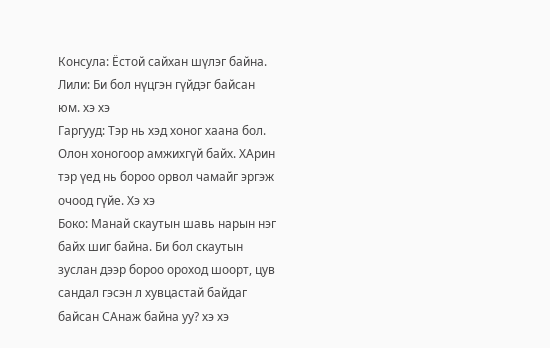Консула: Ёстой сайхан шүлэг байна.
Лили: Би бол нүцгэн гүйдэг байсан юм. хэ хэ
Гаргууд: Тэр нь хэд хоног хаана бол. Олон хоногоор амжихгүй байх. ХАрин тэр үед нь бороо орвол чамайг эргэж очоод гүйе. Хэ хэ
Боко: Манай скаутын шавь нарын нэг байх шиг байна. Би бол скаутын зуслан дээр бороо ороход шоорт, цув сандал гэсэн л хувцастай байдаг байсан САнаж байна уу? хэ хэ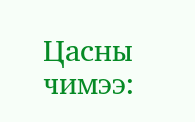Цасны чимээ: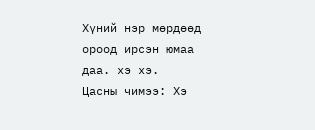Хүний нэр мөрдөөд ороод ирсэн юмаа даа. хэ хэ.
Цасны чимээ: Хэ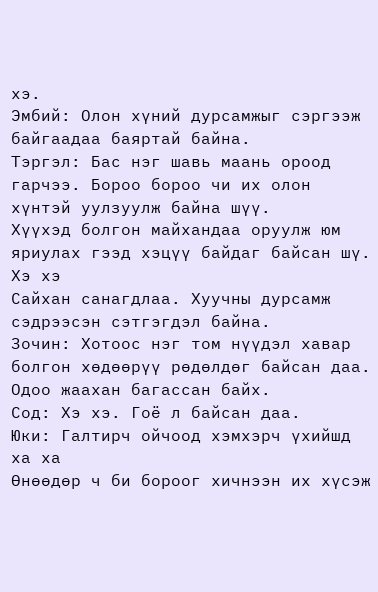хэ.
Эмбий: Олон хүний дурсамжыг сэргээж байгаадаа баяртай байна.
Тэргэл: Бас нэг шавь маань ороод гарчээ. Бороо бороо чи их олон хүнтэй уулзуулж байна шүү.
Хүүхэд болгон майхандаа оруулж юм яриулах гээд хэцүү байдаг байсан шү. Хэ хэ
Сайхан санагдлаа. Хуучны дурсамж сэдрээсэн сэтгэгдэл байна.
Зочин: Хотоос нэг том нүүдэл хавар болгон хөдөөрүү рөдөлдөг байсан даа. Одоо жаахан багассан байх.
Сод: Хэ хэ. Гоё л байсан даа.
Юки: Галтирч ойчоод хэмхэрч үхийшд ха ха
Өнөөдөр ч би бороог хичнээн их хүсэж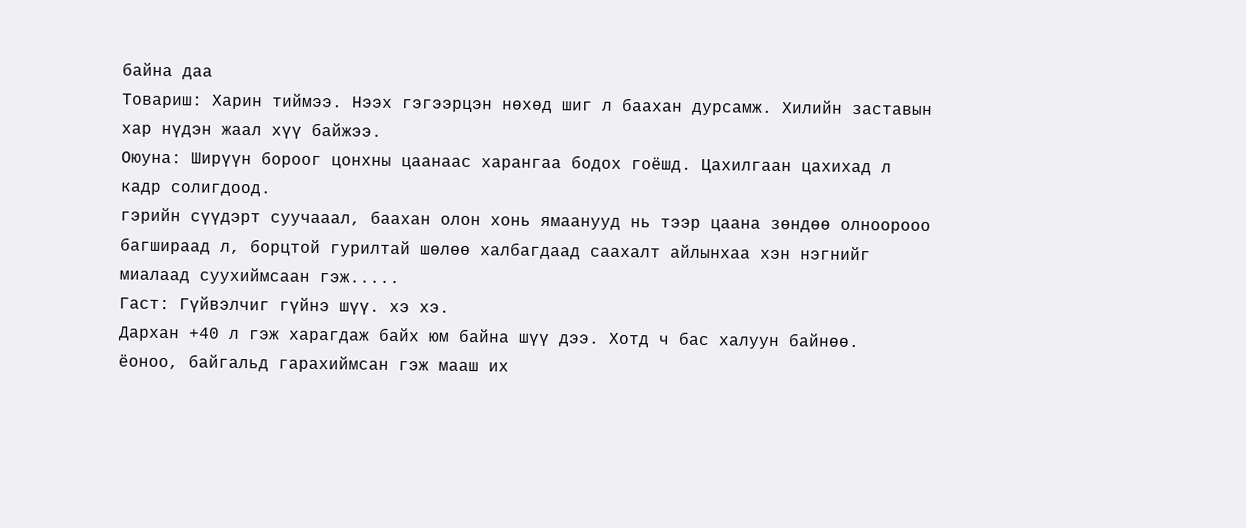байна даа
Товариш: Харин тиймээ. Нээх гэгээрцэн нөхөд шиг л баахан дурсамж. Хилийн заставын хар нүдэн жаал хүү байжээ.
Оюуна: Ширүүн бороог цонхны цаанаас харангаа бодох гоёшд. Цахилгаан цахихад л кадр солигдоод.
гэрийн сүүдэрт суучааал, баахан олон хонь ямаанууд нь тээр цаана зөндөө олноорооо багшираад л, борцтой гурилтай шөлөө халбагдаад саахалт айлынхаа хэн нэгнийг миалаад суухиймсаан гэж.....
Гаст: Гүйвэлчиг гүйнэ шүү. хэ хэ.
Дархан +40 л гэж харагдаж байх юм байна шүү дээ. Хотд ч бас халуун байнөө.
ёоноо, байгальд гарахиймсан гэж мааш их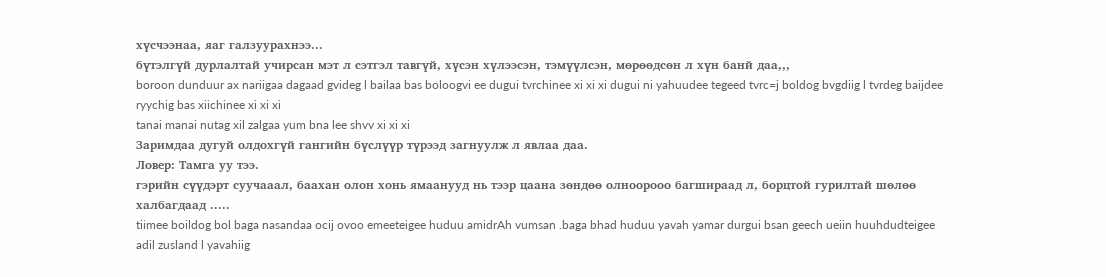хүсчээнаа, яаг галзуурахнээ...
бүтэлгүй дурлалтай учирсан мэт л сэтгэл тавгүй, хүсэн хүлээсэн, тэмүүлсэн, мөрөөдсөн л хүн банй даа,,,
boroon dunduur ax nariigaa dagaad gvideg l bailaa bas boloogvi ee dugui tvrchinee xi xi xi dugui ni yahuudee tegeed tvrc=j boldog bvgdiig l tvrdeg baijdee ryychig bas xiichinee xi xi xi
tanai manai nutag xil zalgaa yum bna lee shvv xi xi xi
Заримдаа дугуй олдохгүй гангийн бүслүүр түрээд загнуулж л явлаа даа.
Ловер: Тамга уу тээ.
гэрийн сүүдэрт суучааал, баахан олон хонь ямаанууд нь тээр цаана зөндөө олноорооо багшираад л, борцтой гурилтай шөлөө халбагдаад .....
tiimee boildog bol baga nasandaa ocij ovoo emeeteigee huduu amidrAh vumsan .baga bhad huduu yavah yamar durgui bsan geech ueiin huuhdudteigee adil zusland l yavahiig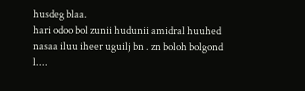husdeg blaa.
hari odoo bol zunii hudunii amidral huuhed nasaa iluu iheer uguilj bn . zn boloh bolgond l....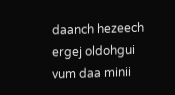daanch hezeech ergej oldohgui vum daa minii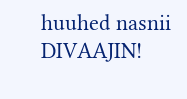huuhed nasnii DIVAAJIN!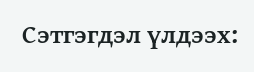Сэтгэгдэл үлдээх: